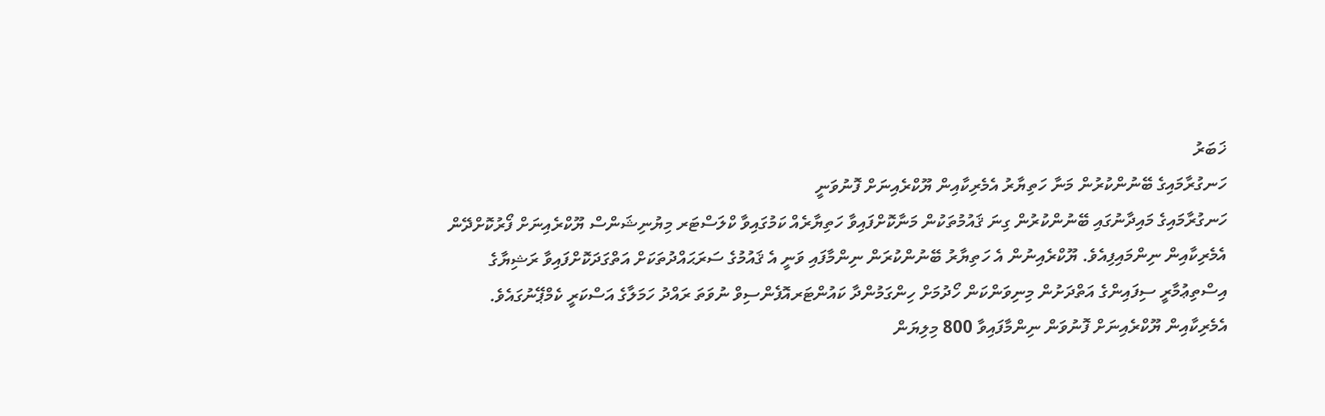ޚަބަރު
ހަނގުރާމައިގެ ބޭނުންކުރުން މަނާ ހަތިޔާރު އެމެރިކާއިން ޔޫކްރެއިނަށް ފޮނުވަނީ
ހަނގުރާމައިގެ މައިދާނުގައި ބޭނުންކުރުން ގިނަ ޤައުމުތަކުން މަނާކޮށްފައިވާ ހަތިޔާރެއް ކަމުގައިވާ ކްލަސްޓަރ މިޔުނިޝަންސް ޔޫކްރެއިނަށް ފޯރުކޮށްދޭން އެމެރިކާއިން ނިންމައިފިއެވެ. ޔޫކްރެއިނުން އެ ހަތިޔާރު ބޭނުންކުރަން ނިންމާފައި ވަނީ އެ ޤައުމުގެ ސަރަޙައްދުތަކަށް އަތްގަދަކޮށްފައިވާ ރަޝިޔާގެ އިސްތިޢުމާރީ ސިފައިންގެ އަތްދަށުން މިނިވަންކަން ހޯދުމަށް ހިންގަމުންދާ ކައުންޓަރއޮފެންސިވް ނުވަތަ ރައްދު ހަމަލާގެ އަސްކަރީ ކެމްޕޭނުގައެވެ.
އެމެރިކާއިން ޔޫކްރެއިނަށް ފޮނުވަން ނިންމާފައިވާ 800 މިލިޔަން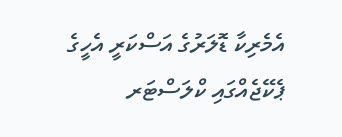އެމެރިކާ ޑޮލަރުގެ އަސްކަރީ އެހީގެ ޕެކޭޖެއްގައި ކްލަސްޓަރ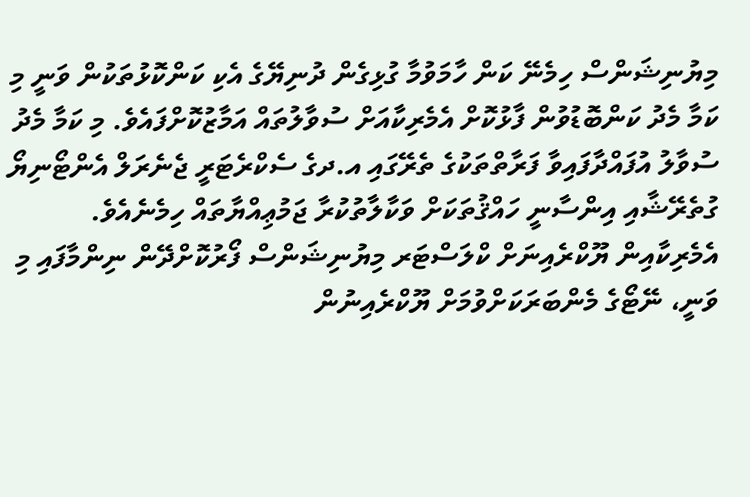މިޔުނިޝަންސް ހިމެނޭ ކަން ހާމަވުމާ ގުޅިގެން ދުނިޔޭގެ އެކި ކަންކޮޅުތަކުން ވަނީ މި ކަމާ މެދު ކަންބޮޑުވުން ފާޅުކޮށް އެމެރިކާއަށް ސުވާލުތައް އަމާޒުކޮށްފައެވެ. މި ކަމާ މެދު ސުވާލު އުފައްދާފައިވާ ފަރާތްތަކުގެ ތެރޭގައި އ.ދގެ ސެކްރެޓަރީ ޖެނެރަލް އެންޓޯނިޔޯ ގުތެރޭޝާއި އިންސާނީ ހައްޤުތަކަށް ވަކާލާތުކުރާ ޖަމުޢިއްޔާތައް ހިމެނެއެވެ.
އެމެރިކާއިން ޔޫކްރެއިނަށް ކްލަސްޓަރ މިޔުނިޝަންސް ފޯރުކޮށްދޭން ނިންމާފައި މި ވަނީ، ނޭޓޯގެ މެންބަރަކަށްވުމަށް ޔޫކްރެއިނުން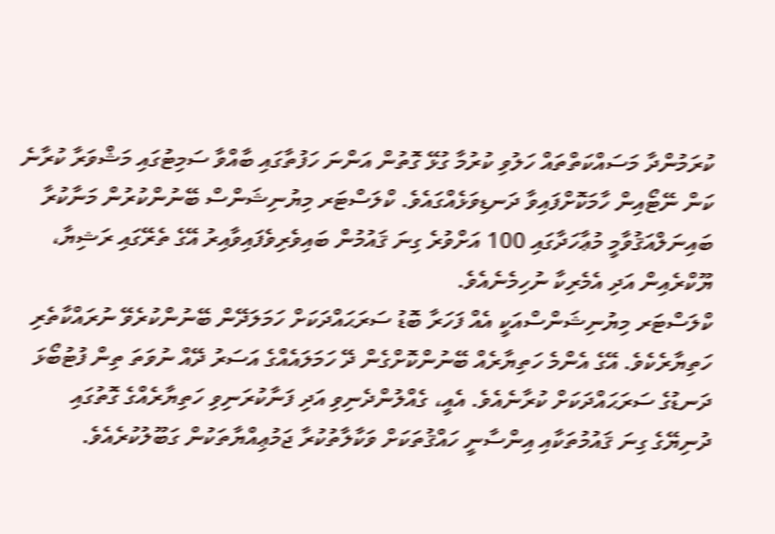ކުރަމުންދާ މަސައްކަތްތައް ހަލުވި ކުރުމާ ގުޅޭ ގޮތުން އަންނަ ހަފުތާގައި ބާއްވާ ސަމިޓުގައި މަޝްވަރާ ކުރާނެ ކަން ނޭޓޯއިން ހާމަކޮށްފައިވާ ދަނޑިވަޅެއްގައެވެ. ކްލަސްޓަރ މިޔުނިޝަންސް ބޭނުންކުރުން މަނާކުރާ ބައިނަލްއަޤުވާމީ މުޢާހަދާގައި 100 އަށްވުރެ ގިނަ ޤައުމުން ބައިވެރިވެފައިވާއިރު އޭގެ ތެރޭގައި ރަޝިޔާ، ޔޫކްރެއިން އަދި އެމެރިކާ ނުހިމެނެއެވެ.
ކްލަސްޓަރ މިޔުނިޝަންސްއަކީ އެއް ފަހަރާ ބޮޑު ސަރަޙައްދަކަށް ހަމަލަދޭން ބޭނުންކުރެވޭ ނުރައްކާތެރި ހަތިޔާރެކެވެ. އޭގެ އެންމެ ހަތިޔާރެއް ބޭނުންކޮށްގެން ދޭ ހަމަލައެއްގެ އަސަރު ދޭއް ނުވަތަ ތިން ފުޓުބޯޅަ ދަނޑުގެ ސަރަޙައްދަކަށް ކުރާނެއެވެ. އެއީ، ގެއްލުންދެނިވި އަދި ފަނާކުރަނިވި ހަތިޔާރެއްގެ ގޮތުގައި ދުނިޔޭގެ ގިނަ ޤައުމުތަކާއި އިންސާނީ ހައްޤުތަކަށް ވަކާލާތުކުރާ ޖަމުޢިއްޔާތަކުން ގަބޫލުކުރެއެވެ.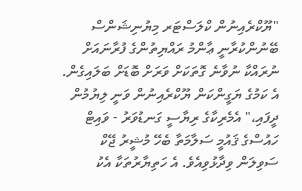"ޔޫކްރެއިނުން ކްލަސްޓަރ މިޔުނިޝަންސް ބޭނުންކުރާނީ ޢާންމު ރައްޔިތުންގެ ފުރާނައަށް ނުރައްކާ ނުވާނެ ގޮތަކަށް ވަރަށް ބޮޑަށް ބަލައިގެން. އެ ކަމުގެ ޔަގީންކަން ޔޫކްރެއިނުން ވަނީ ލިޔުމުން ދީފައި،" އެމެރިކާގެ ރިޔާސީ ގަނޑުވަރު - ވައިޓް ހައުސްގެ ޤައުމީ ސަލާމަތާ ބެހޭ މުޝީރު ޖޭކް ސަވިލަން ވިދާޅުވިއެވެ. އެ ހަތިޔާރުތަކާ އެކު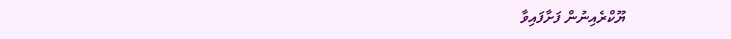ޔޫކްރެއިނުން ފަށާފައިވާ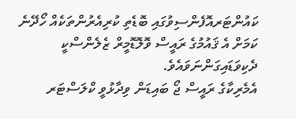ކައުންޓަރއޮފެންސިވުގައި ބޮޑެތި ކުރިއެރުންތަކެއް ހޯދޭނެ ކަމަށް އެ ޤައުމުގެ ރައީސް ވޮލޮޑޮމީރް ޒެލެންސްކީ ދެކިވަޑައިގަންނަވައެވެ.
އެމެރިކާގެ ރައީސް ޖޯ ބައިޑަން ވިދާޅުވީ ކްލަސްޓަރ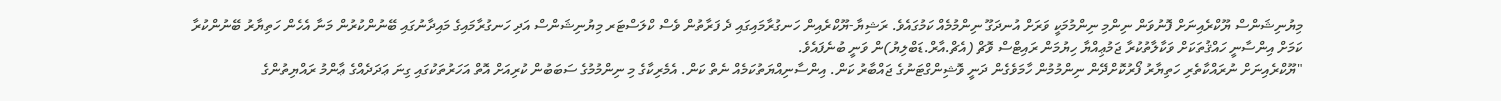މިޔުނިޝަންސް ޔޫކްރެއިނަށް ފޮނުވަން ނިންމި ނިންމުމަކީ ވަރަށް އުނދަގޫ ނިންމުމެއް ކަމުގައެވެ. ރަޝިޔާ-ޔޫކްރެއިން ހަނގުރާމައިގައި ދެ ފަރާތުން ވެސް ކްލަސްޓަރ މިޔުނިޝަންސް އަދި ހަނގުރާމައިގެ މައިދާނުގައި ބޭނުންކުރުން މަނާ އެހެން ހަތިޔާރު ބޭނުންކުރާ ކަމަށް އިންސާނީ ހައްޤުތަކަށް ވަކާލާތުކުރާ ޖަމުޢިއްޔާ ހިޔުމަން ރައިޓްސް ވޮޗް (އެޗް.އާރް.ޑަބްލިޔު)ން ވަނީ ބުނެފައެވެ.
"ޔޫކްރެއިނަށް ނުރައްކާތެރި ހަތިޔާރު ފޯރުކޮށްދޭން ނިންމުމުން ހާމަވެގެން ދަނީ ވޮޝިންގްޓަނުގެ ޖައްބާރު ކަން. އިންސާނިއްޔަތުކަމެއް ނެތް ކަން. އެމެރިކާގެ މި ނިންމުމުގެ ސަބަބުން ކުރިއަށް އޮތް އަހަރުތަކުގައި ގިނަ ޢަދަދެއްގެ ޢާންމު ރައްޔިތުންގެ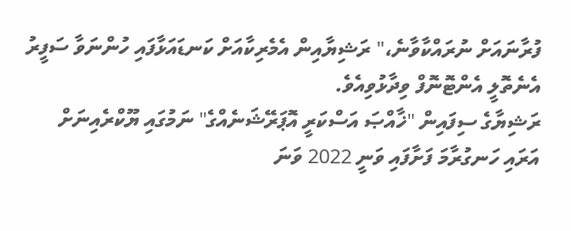ފުރާނައަށް ނުރައްކާވާނެ،" ރަޝިޔާއިން އެމެރިކާއަށް ކަނޑައަޅާފައި ހުންނަވާ ސަފީރު އެނެތޮލީ އެންޓޮނޮފް ވިދާޅުވިއެވެ.
ރަޝިޔާގެ ސިފައިން "ޚާއްޞަ އަސްކަރީ އޮޕަރޭޝަނެއްގެ" ނަމުގައި ޔޫކްރެއިނަށް އަރައި ހަނގުރާމަ ފަށާފައި ވަނީ 2022 ވަނަ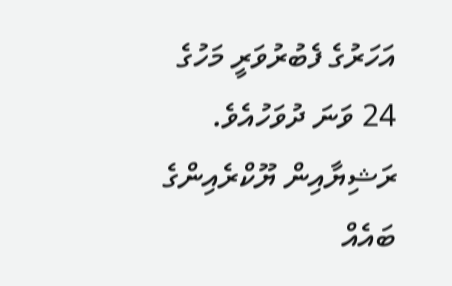އަހަރުގެ ފެބުރުވަރީ މަހުގެ 24 ވަނަ ދުވަހުއެވެ. ރަޝިޔާއިން ޔޫކްރެއިންގެ ބައެއް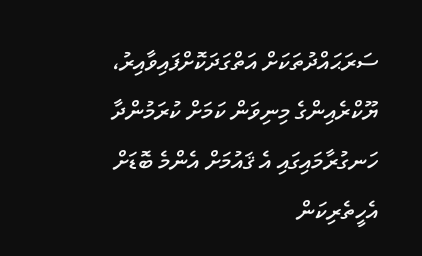ސަރަޙައްދުތަކަށް އަތްގަދަކޮށްފައިވާއިރު، ޔޫކްރެއިންގެ މިނިވަން ކަމަށް ކުރަމުންދާ ހަނގުރާމައިގައި އެ ޤައުމަށް އެންމެ ބޮޑަށް އެހީތެރިކަން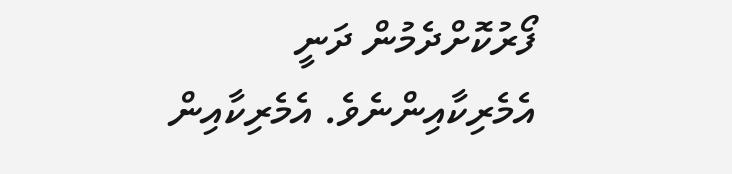ފޯރުކޮށްދެމުން ދަނީ އެމެރިކާއިންނެވެ. އެމެރިކާއިން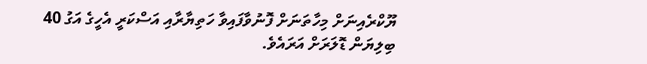ޔޫކްރެއިނަށް މިހާތަނަށް ފޮނުވާފައިވާ ހަތިޔާރާއި އަސްކަރީ އެހީގެ އަގު 40 ބިލިޔަން ޑޮލަރަށް އަރައެވެ.